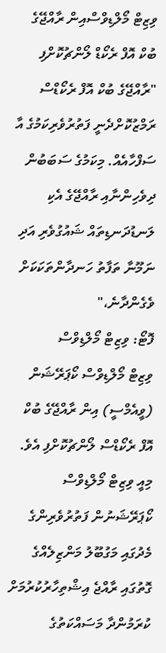ވިޒިޓް މޯލްޑިވްސްއިން ރާއްޖޭގެ ބުކް އޮފް ރެކޯޑް ލޯންޗުކޮށްފި
"ރާއްޖޭގެ ބުކް އޮފް ރެކޯޑްސް ރަމްޒުކޮށްދެނީ ފަތުރުވެރިކަމުގެ އާ ސަފްހާއެއް. މިކަމުގެ ސަބަބުން ދިވެހިންނާއި ރާއްޖޭގެ އެކި ލަނޑުދަނޑިތައް ޝައުގުވެރި އަދި ނަމޫނާ ތަފާތު ހަނދާންތަކަކަށް ވެގެންދާނެ،"
ފޮޓޯ: ވިޒިޓް މޯލްޑިވްސް
ވިޒިޓް މޯލްޑިވްސް ކޯޕަރޭޝަން (ވީއެމްސީ) އިން ރާއްޖޭގެ ބުކް އޮފް ރެކޯޑްސް ލޯންޗުކޮށްފި އެވެ.
މިއީ ވިޒިޓް މޯލްޑިވްސް ކޯޕަރޭޝަނުން ފަތުރުވެރިންގެ މެދުގައި މަގުބޫލު މަންޒިލެއްގެ ގޮތުގައި ރާއްޖެ އިޝްތިހާރުކުރުމަށް ކުރަމުންދާ މަސައްކަތުގެ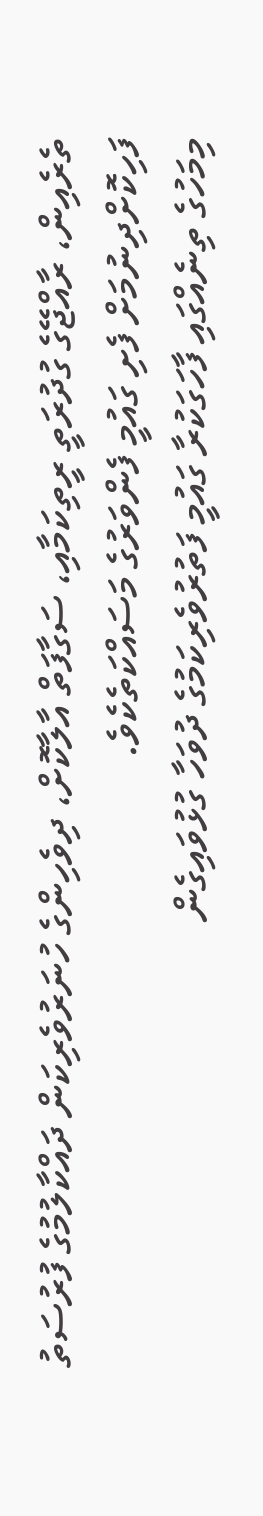ތެރެއިން، ރާއްޖޭގެ ގުދުރަތީ ރީތިކަމާއި، ސަގާފަތް އާލާކޮށް، ދިވެހިންގެ ހުނަރުވެރިކަން ދައްކާލުމުގެ ފުރުސަތު ފަހިކޮށްދިނުމަށް ފެށި ގައުމީ ފެންވަރުގެ މަސައްކަތެކެވެ.
މިމަހުގެ ތިނެއްގައި ފާހަގަކުރާ ގައުމީ ފަތުރުވެރިކަމުގެ ދުވަހާ ގުޅުވައިގެން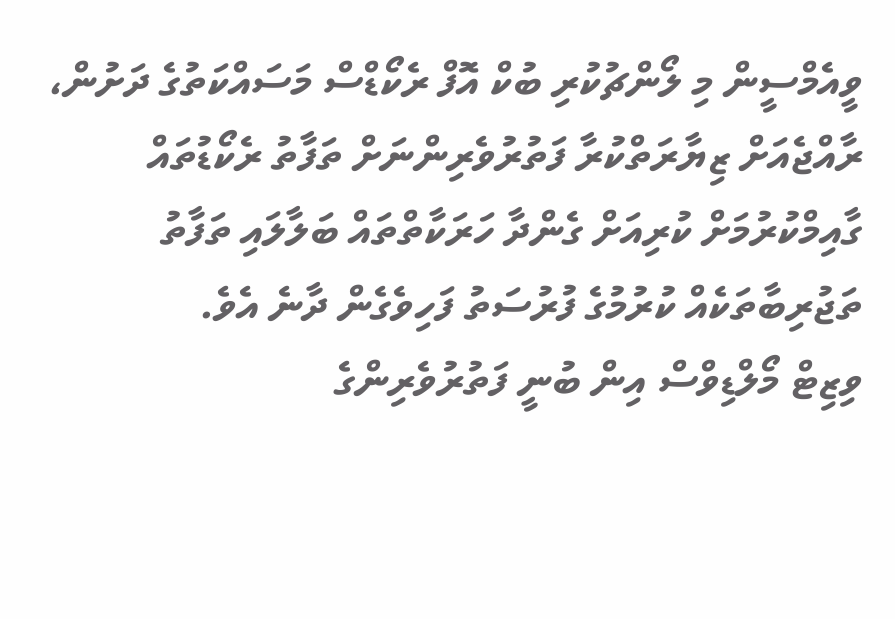ވީއެމްސީން މި ލޯންޗުކުރި ބުކް އޮފް ރެކޯޑްސް މަސައްކަތުގެ ދަށުން، ރާއްޖެއަށް ޒިޔާރަތްކުރާ ފަތުރުވެރިންނަށް ތަފާތު ރެކޯޑުތައް ގާއިމްކުރުމަށް ކުރިއަށް ގެންދާ ހަރަކާތްތައް ބަލާލައި ތަފާތު ތަޖުރިބާތަކެއް ކުރުމުގެ ފުރުސަތު ފަހިވެގެން ދާނެ އެވެ.
ވިޒިޓް މޯލްޑިވްސް އިން ބުނީ ފަތުރުވެރިންގެ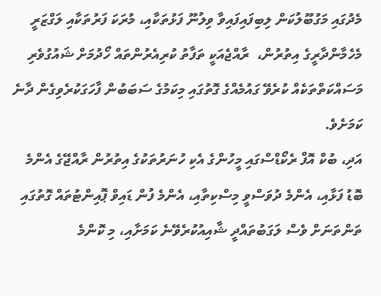މެދުގައި މަގުބޫލުކަން ލިބިފައިފައިވާ ވިލުނޫ ފަޅުތަކާއި، މުރަކަ ފަރުތަކާއި ލަގްޒަރީ މެހެމާންދާރީގެ އިތުރުން،  ރާއްޖެއަކީ ތަފާތު ކުރިއެރުންތައް ހޯދުމަށް ޝައުގުވެރި މަސައްކަތްތަކެއް ކުރެވޭ ގައުމެއްގެ ގޮތުގައި މިކަމުގެ ސަބަބުން ފާހަގަކުރެވިގެން ދާނެ ކަމަށެވެ.
އަދި، ބުކް އޮފް ރެކޯޑްސްގައި މީހުންގެ އެކި ހުނަރުތަކުގެ އިތުރުން ރާއްޖޭގެ އެންމެ ބޮޑު ފަޅާއި، އެންމެ ދުވަސްވީ މިސްކިތާއި، އެންމެ ފުން ޑައިވް ޕޮއިންޓުތައް ގޮތުގައި ތަންތަނަށް ވެސް ލަގަބުތައްދީ ޝާއިއުކުރެވޭނެ ކަމަށާއި، މި ކޮންމެ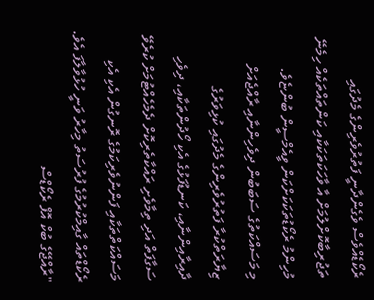ރެކޯޑެއްވެސް ވެގެންދާނީ ފަތުރުވެރިންގެ މެދުގައި ތަޖުރިބާކޮށްލުމަށް އާ ވާހަކަތަކަކާއި ކަންތައްތަކެއް ހިމެނޭ މުހިންމު ރެކޯޑުތަކަކަށްކަން ވީއެމްސީން ބުންޏެވެ.
މި މަސައްކަތުގެ ސަބަބުން ދިވެހިންނާއި ރާއްޖެއަށް ޒިޔާރަތްކުރާ ފަތުރުވެރިންގެ މެދުގައި ކުޅިވަރުގެ ދާއިރާއިންނާއި، ކަނޑުފަޅުގެ އެކި ހޯދުންތަކާއި، ދިވެހި ސަގާފަތް އަދި ތިމާވެށި ރައްކާތެރިކޮށް ދެމެހެއްޓުމަށް ކުރެވޭ މަސައްކަތްތަކާއި ފަންނުވެރިކަމުގެ ރޮނގުން އެކި އެކި ރެކޯޑްތައް ގާއިމްކުރުމުގެ ފުރުސަތު މިހާރު ވަނީ ހުޅުވާލާފަ އެވެ.
"ރާއްޖޭގެ ބުކް އޮފް ރެކޯޑްސް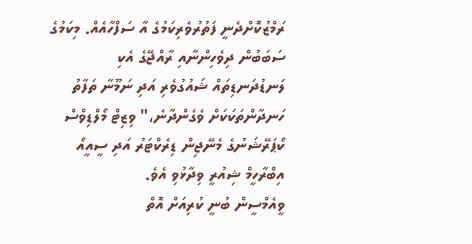ރަމްޒުކޮށްދެނީ ފަތުރުވެރިކަމުގެ އާ ސަފްހާއެއް. މިކަމުގެ ސަބަބުން ދިވެހިންނާއި ރާއްޖޭގެ އެކި ލަނޑުދަނޑިތައް ޝައުގުވެރި އަދި ނަމޫނާ ތަފާތު ހަނދާންތަކަކަށް ވެގެންދާނެ،" ވިޒިޓް މޯލްޑިވްސް ކޯޕަރޭޝަނުގެ މެނޭޖިން ޑިރެކްޓަރު އަދި ސީއީއޯ އިބްރާހީމް ޝިއުރީ ވިދާޅުވި އެވެ.
ވީއެމްސީން ބުނީ ކުރިއަށް އޮތް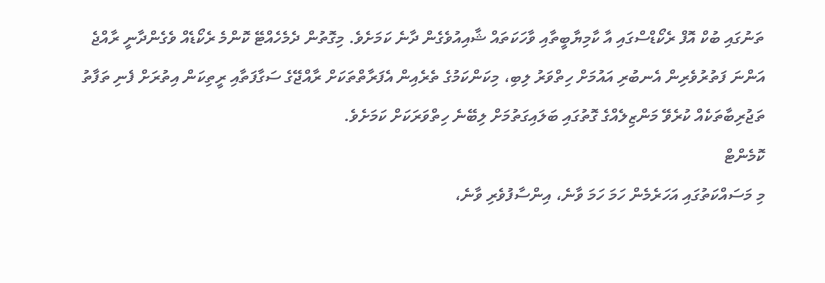ތަނުގައި ބުކް އޮފް ރެކޯޑްސްގައި އާ ކާމިޔާބީތާއި ވާހަކަތައް ޝާއިއުވެގެން ދާނެ ކަމަށެވެ. މިގޮތުން ދެމެހެއްޓޭ ކޮންމެ ރެކޯޑެއް ވެގެންދާނީ ރާއްޖެ އަންނަ ފަތުރުވެރިން އެނބުރި އައުމަށް ހިތްވަރު ލިބި، މިކަންކަމުގެ ތެރެއިން އެފަރާތްތަކަށް ރާއްޖޭގެ ސަގާފަތާއި ރީތިކަން އިތުރަށް ފެނި ތަފާތު ތަޖުރިބާތަކެއް ކުރެވޭ މަންޒިލެއްގެ ގޮތުގައި ބަލައިގަތުމަށް ލިބޭނެ ހިތްވަރަކަށް ކަމަށެވެ.
ކޮމެންޓް
މި މަސައްކަތުގައި އަހަރެމެން ހަމަ ހަމަ ވާނެ، އިންސާފުވެރި ވާނެ،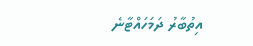އިތުބާރު ދަމަހައްޓާނެ